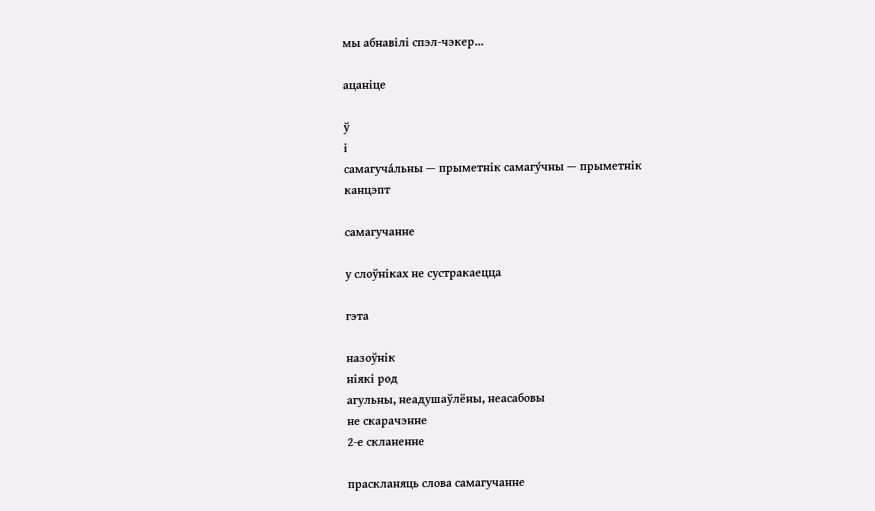мы абнавілі спэл-чэкер...

ацаніце

ў
і
самагуча́льны — прыметнік самагу́чны — прыметнік
канцэпт

самагучанне

у слоўніках не сустракаецца

гэта

назоўнік
ніякі род
агульны, неадушаўлёны, неасабовы
не скарачэнне
2-е скланенне

праскланяць слова самагучанне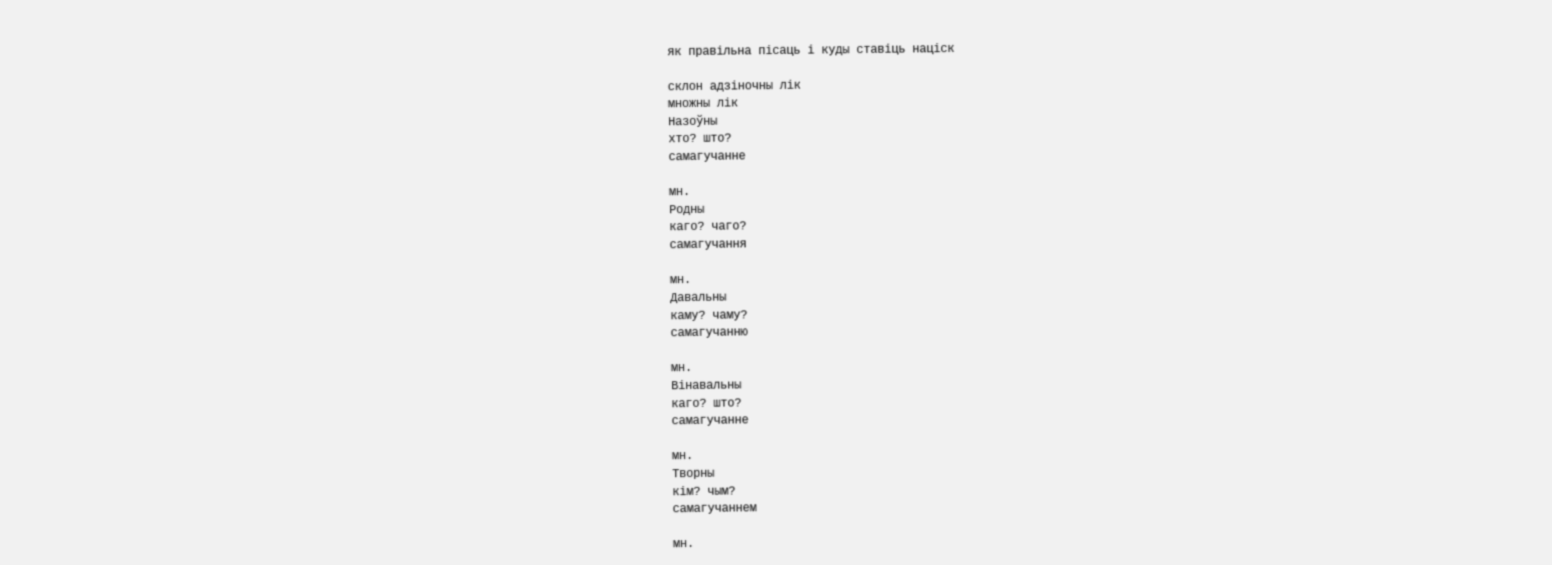як правільна пісаць і куды ставіць націск

склон адзіночны лік
множны лік
Назоўны
хто? што?
самагучанне

мн.
Родны
каго? чаго?
самагучання

мн.
Давальны
каму? чаму?
самагучанню

мн.
Вінавальны
каго? што?
самагучанне

мн.
Творны
кім? чым?
самагучаннем

мн.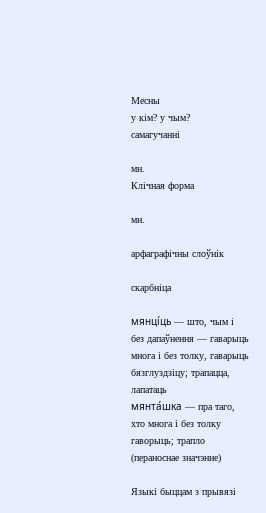Месны
у кім? у чым?
самагучанні

мн.
Клічная форма

мн.

арфаграфічны слоўнік

скарбніца

мянці́ць — што, чым і без дапаўнення — гаварыць многа і без толку, гаварыць бязглуздзіцу; трапацца, лапатаць
мянта́шка — пра таго, хто многа і без толку гаворыць; трапло (пераноснае значэнне)

Языкі быццам з прывязі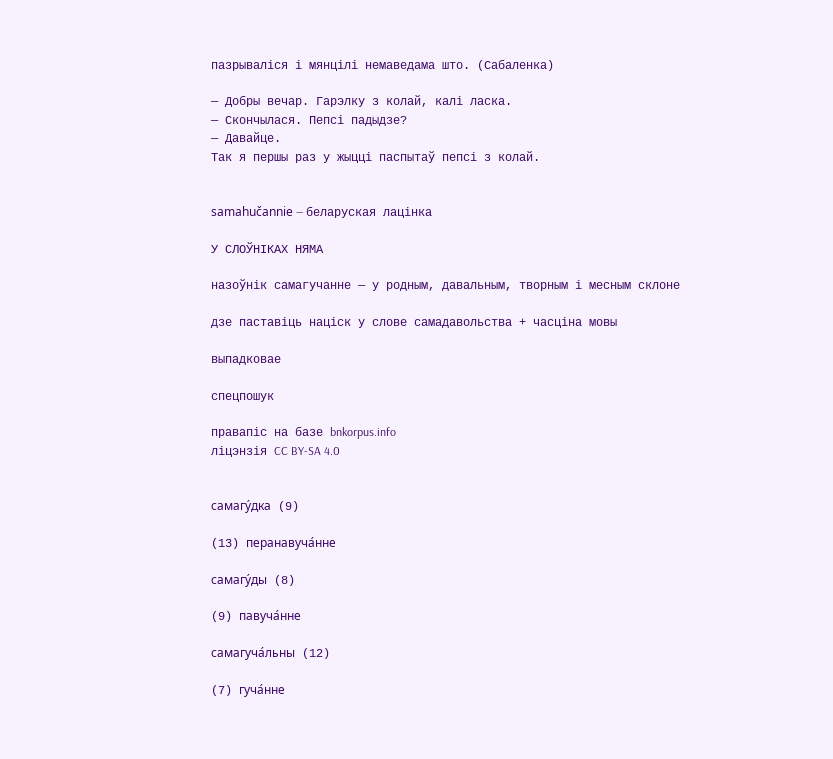пазрываліся і мянцілі немаведама што. (Сабаленка)

— Добры вечар. Гарэлку з колай, калі ласка.
— Скончылася. Пепсі падыдзе?
— Давайце.
Так я першы раз у жыцці паспытаў пепсі з колай.


samahučannie — беларуская лацінка

У СЛОЎНІКАХ НЯМА

назоўнік самагучанне — у родным, давальным, творным і месным склоне

дзе паставіць націск у слове самадавольства + часціна мовы

выпадковае

спецпошук

правапіс на базе bnkorpus.info
ліцэнзія CC BY-SA 4.0


самагу́дка (9)

(13) перанавуча́нне

самагу́ды (8)

(9) павуча́нне

самагуча́льны (12)

(7) гуча́нне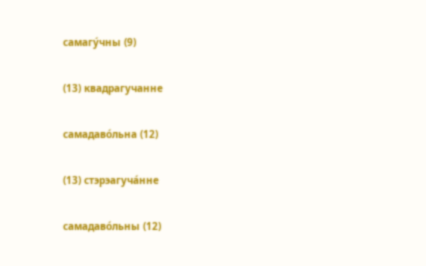самагу́чны (9)

(13) квадрагучанне

самадаво́льна (12)

(13) стэрэагуча́нне

самадаво́льны (12)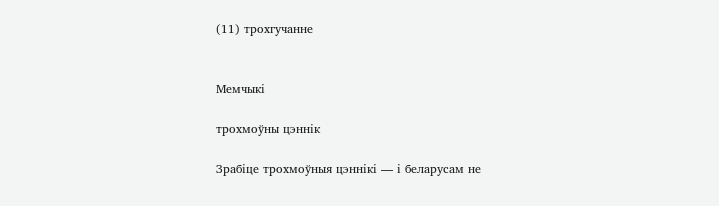(11) трохгучанне


Мемчыкі

трохмоўны цэннік

Зрабіце трохмоўныя цэннікі — і беларусам не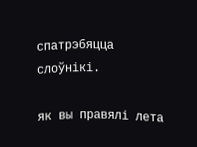спатрэбяцца слоўнікі.

як вы правялі лета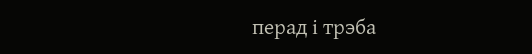перад і трэба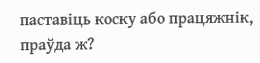паставіць коску або працяжнік, праўда ж?